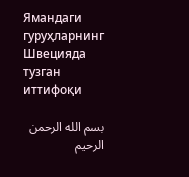Ямандаги гуруҳларнинг Швецияда тузган иттифоқи

بسم الله الرحمن الرحيم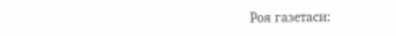Роя газетаси: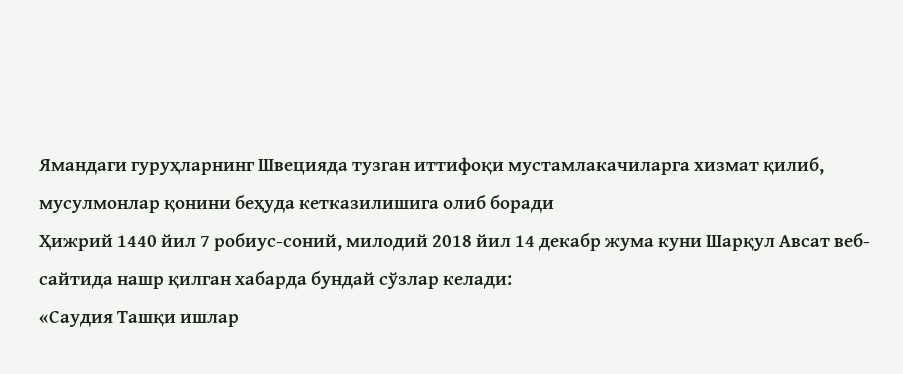Ямандаги гуруҳларнинг Швецияда тузган иттифоқи мустамлакачиларга хизмат қилиб, мусулмонлар қонини беҳуда кетказилишига олиб боради
Ҳижрий 1440 йил 7 робиус-соний, милодий 2018 йил 14 декабр жума куни Шарқул Авсат веб-сайтида нашр қилган хабарда бундай сўзлар келади:
«Саудия Ташқи ишлар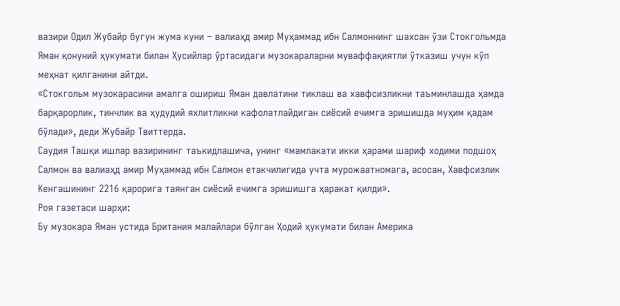вазири Одил Жубайр бугун жума куни – валиаҳд амир Муҳаммад ибн Салмоннинг шахсан ўзи Стокгольмда Яман қонуний ҳукумати билан Ҳусийлар ўртасидаги музокараларни муваффақиятли ўтказиш учун кўп меҳнат қилганини айтди.
«Стокгольм музокарасини амалга ошириш Яман давлатини тиклаш ва хавфсизликни таъминлашда ҳамда барқарорлик, тинчлик ва ҳудудий яхлитликни кафолатлайдиган сиёсий ечимга эришишда муҳим қадам бўлади», деди Жубайр Твиттерда.
Саудия Ташқи ишлар вазирининг таъкидлашича, унинг «мамлакати икки ҳарами шариф ходими подшоҳ Салмон ва валиаҳд амир Муҳаммад ибн Салмон етакчилигида учта мурожаатномага, асосан, Хавфсизлик Кенгашининг 2216 қарорига таянган сиёсий ечимга эришишга ҳаракат қилди».
Роя газетаси шарҳи:
Бу музокара Яман устида Британия малайлари бўлган Ҳодий ҳукумати билан Америка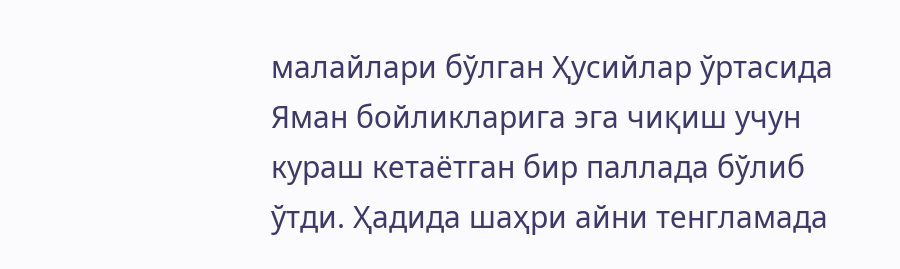малайлари бўлган Ҳусийлар ўртасида Яман бойликларига эга чиқиш учун кураш кетаётган бир паллада бўлиб ўтди. Ҳадида шаҳри айни тенгламада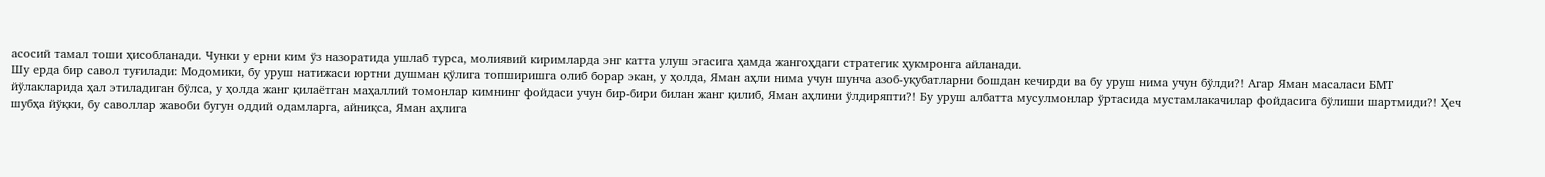асосий тамал тоши ҳисобланади. Чунки у ерни ким ўз назоратида ушлаб турса, молиявий киримларда энг катта улуш эгасига ҳамда жангоҳдаги стратегик ҳукмронга айланади.
Шу ерда бир савол туғилади: Модомики, бу уруш натижаси юртни душман қўлига топширишга олиб борар экан, у ҳолда, Яман аҳли нима учун шунча азоб-уқубатларни бошдан кечирди ва бу уруш нима учун бўлди?! Агар Яман масаласи БМТ йўлакларида ҳал этиладиган бўлса, у ҳолда жанг қилаётган маҳаллий томонлар кимнинг фойдаси учун бир-бири билан жанг қилиб, Яман аҳлини ўлдиряпти?! Бу уруш албатта мусулмонлар ўртасида мустамлакачилар фойдасига бўлиши шартмиди?! Ҳеч шубҳа йўқки, бу саволлар жавоби бугун оддий одамларга, айниқса, Яман аҳлига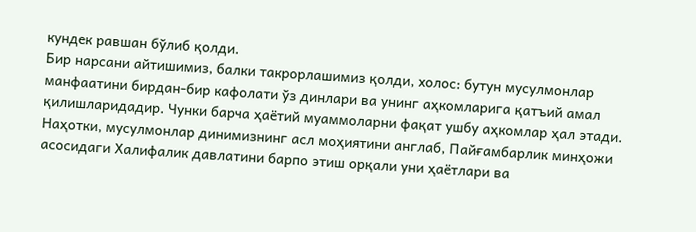кундек равшан бўлиб қолди.
Бир нарсани айтишимиз, балки такрорлашимиз қолди, холос: бутун мусулмонлар манфаатини бирдан-бир кафолати ўз динлари ва унинг аҳкомларига қатъий амал қилишларидадир. Чунки барча ҳаётий муаммоларни фақат ушбу аҳкомлар ҳал этади. Наҳотки, мусулмонлар динимизнинг асл моҳиятини англаб, Пайғамбарлик минҳожи асосидаги Халифалик давлатини барпо этиш орқали уни ҳаётлари ва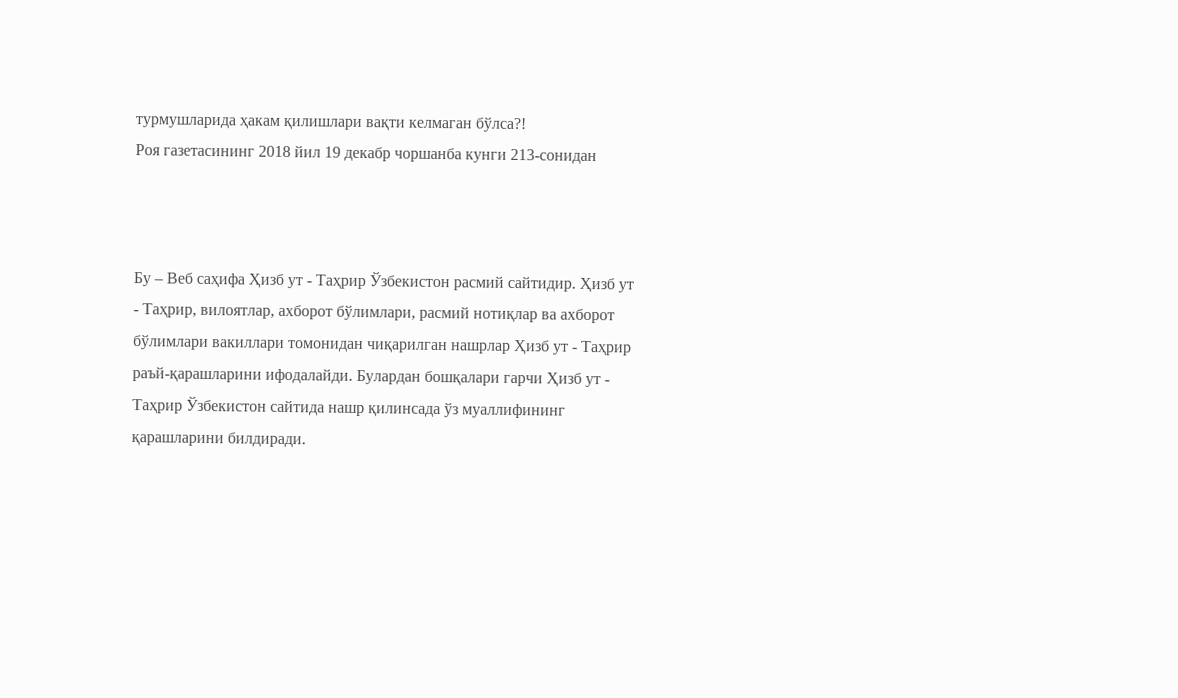турмушларида ҳакам қилишлари вақти келмаган бўлса?!
Роя газетасининг 2018 йил 19 декабр чоршанба кунги 213-сонидан



Бу – Веб саҳифа Ҳизб ут - Таҳрир Ўзбекистон расмий сайтидир. Ҳизб ут - Таҳрир, вилоятлар, ахборот бўлимлари, расмий нотиқлар ва ахборот бўлимлари вакиллари томонидан чиқарилган нашрлар Ҳизб ут - Таҳрир раъй-қарашларини ифодалайди. Булардан бошқалари гарчи Ҳизб ут - Таҳрир Ўзбекистон сайтида нашр қилинсада ўз муаллифининг қарашларини билдиради.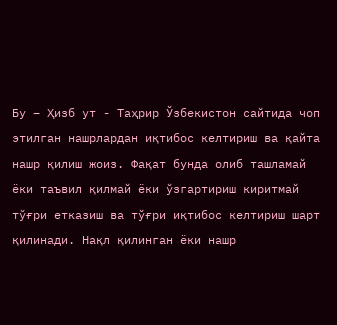Бу – Ҳизб ут - Таҳрир Ўзбекистон сайтида чоп этилган нашрлардан иқтибос келтириш ва қайта нашр қилиш жоиз. Фақат бунда олиб ташламай ёки таъвил қилмай ёки ўзгартириш киритмай тўғри етказиш ва тўғри иқтибос келтириш шарт қилинади. Нақл қилинган ёки нашр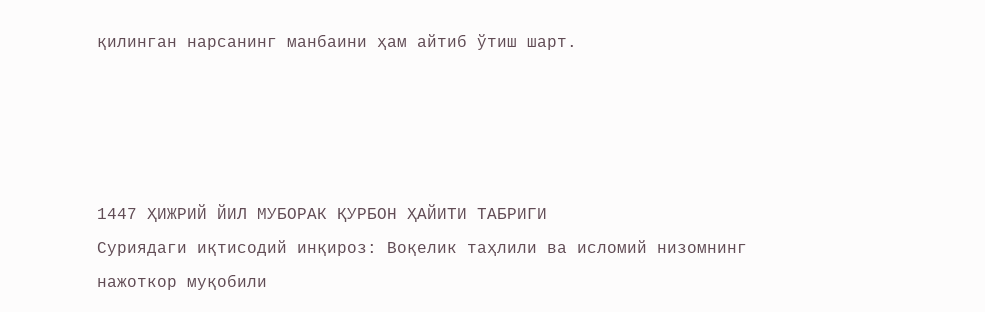қилинган нарсанинг манбаини ҳам айтиб ўтиш шарт.




1447 ҲИЖРИЙ ЙИЛ МУБОРАК ҚУРБОН ҲАЙИТИ ТАБРИГИ
Суриядаги иқтисодий инқироз: Воқелик таҳлили ва исломий низомнинг нажоткор муқобили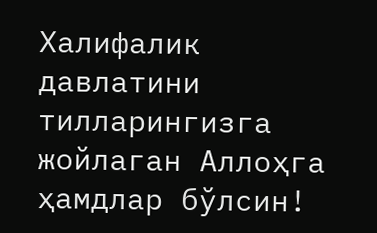Халифалик давлатини тилларингизга жойлаган Аллоҳга ҳамдлар бўлсин!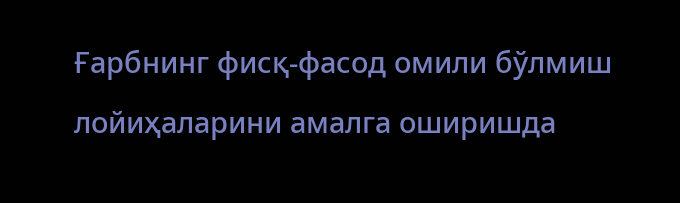Ғарбнинг фисқ-фасод омили бўлмиш лойиҳаларини амалга оширишда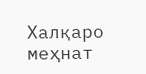Халқаро меҳнат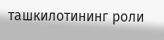ташкилотининг роли